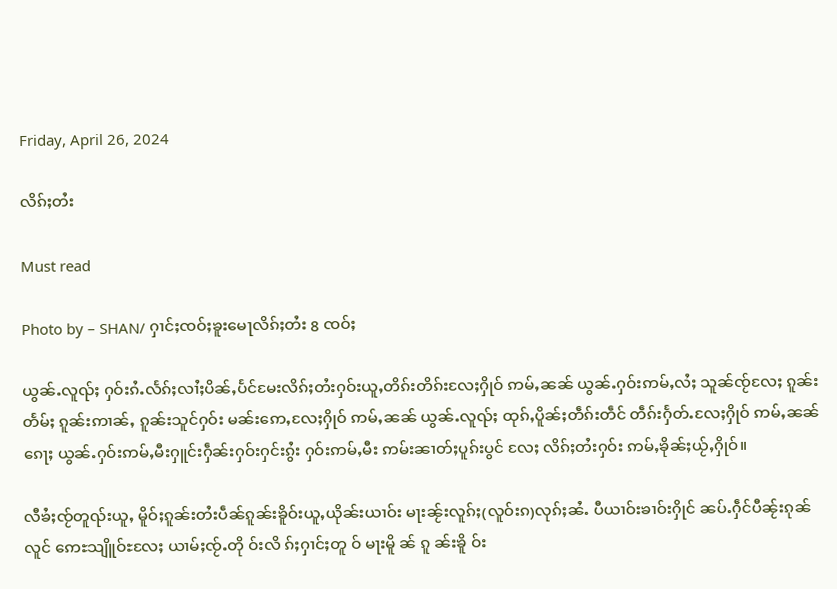Friday, April 26, 2024

လိၵ်ႈတႆး

Must read

Photo by – SHAN/ ႁၢင်ႈၸဝ်ႈၶူးမေႃလိၵ်ႈတႆး 8 ၸဝ်ႈ

ယွၼ်ႉလူၺ်ႈ ႁဝ်းၵႆႉလႅၵ်ႈလၢႆႈပိၼ်ႇပႅင်မႄးလိၵ်ႈတႆးႁဝ်းယူႇတိၵ်းတိၵ်းလႄႈႁိုဝ် ဢမ်ႇၼၼ် ယွၼ်ႉႁဝ်းဢမ်ႇလႆႈ သူၼ်ၸႂ်လႄႈ ၵူၼ်းတႅမ်ႈ ၵူၼ်းဢၢၼ်ႇ ၵူၼ်းသူင်ႁဝ်း မၼ်းဢေႇလႄႈႁိုဝ် ဢမ်ႇၼၼ် ယွၼ်ႉလူၺ်ႈ ထုၵ်ႇပိူၼ်ႈတဵၵ်းတဵင် တဵၵ်းႁႅတ်ႉလႄႈႁိုဝ် ဢမ်ႇၼၼ်ၵေႃႈ ယွၼ်ႉႁဝ်းဢမ်ႇမီးႁူင်းႁဵၼ်းႁဝ်းႁင်းၵွႆး ႁဝ်းဢမ်ႇမီး ဢမ်းၼၢတ်ႈပူၵ်းပွင် လႄႈ လိၵ်ႈတႆးႁဝ်း ဢမ်ႇၶိုၼ်ႈယႂ်ႇႁိုဝ်။

လီၶႆႈၸႂ်တူၺ်းယူႇ မိူဝ်ႈၵူၼ်းတႆးပဵၼ်ၵူၼ်းၶိူဝ်းယူႇယိုၼ်းယၢဝ်း မႃးၼႂ်းလူၵ်ႈ(လူဝ်းၵ)လုၵ်ႈၼႆႉ ပီယၢဝ်းၶၢဝ်းႁိုင် ၼပ်ႉႁဵင်ပီၼႂ်းၵုၼ်လူင် ဢေႊသျိူဝ်ႊလႄႈ ယၢမ်ႈၸႂ်ႉတို ဝ်းလိ ၵ်ႈႁၢင်ႈတူ ဝ် မႃးမိူ ၼ် ၵူ ၼ်းၶိူ ဝ်း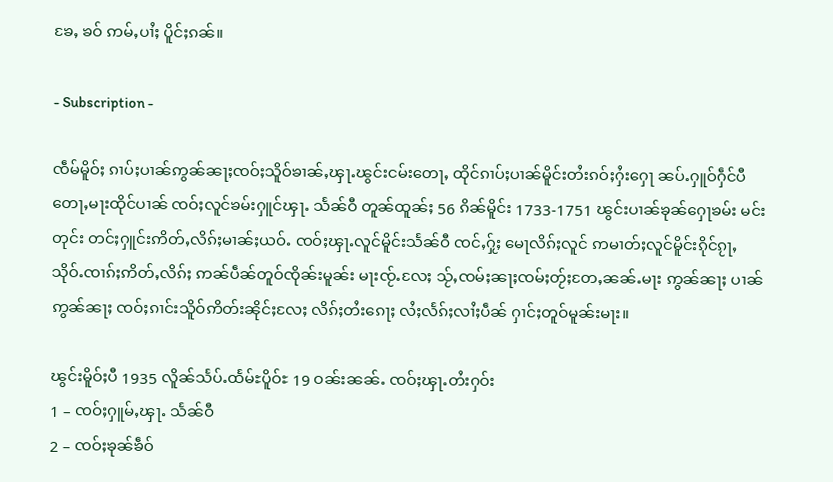ၶႄႇ ၶဝ် ဢမ်ႇပၢႆႈ ပိူင်ႈၵၼ်။

- Subscription -

ၸဵမ်မိူဝ်ႈ ၵၢပ်ႈပၢၼ်ဢွၼ်ၼႃႈၸဝ်ႈသိူဝ်ၶၢၼ်ႇၾႃႉၽွင်းငမ်းတေႃႇ ထိုင်ၵၢပ်ႈပၢၼ်မိူင်းတႆးၵဝ်ႈႁႆးႁေႃ ၼပ်ႉႁူဝ်ႁဵင်ပီ တေႃႇမႃးထိုင်ပၢၼ် ၸဝ်ႈလူင်ၶမ်းႁူင်ၾႃႉ သႅၼ်ဝီ တူၼ်ထူၼ်ႈ 56 ၵိၼ်မိူင်း 1733-1751 ၽွင်းပၢၼ်ၶုၼ်ႁေႃၶမ်း မင်း တုင်း တင်ႈႁူင်းဢိတ်ႇလိၵ်ႈမၢၼ်ႈယဝ်ႉ ၸဝ်ႈၾႃႉလူင်မိူင်းသႅၼ်ဝီ ၸင်ႇႁႂ်ႈ မေႃလိၵ်ႈလူင် ဢမၢတ်ႈလူင်မိူင်းၵိုင်ၵႂႃႇ သိုဝ်ႉၸၢၵ်ႈဢိတ်ႇလိၵ်ႈ ဢၼ်ပဵၼ်တူဝ်ၸိုၼ်းမူၼ်း မႃးၸႂ်ႉလႄႈ သႂ်ႇၸမ်ႈၼႃႈၸမ်ႈတႂ်ႈတႄႇၼၼ်ႉမႃး ဢွၼ်ၼႃႈ ပၢၼ်ဢွၼ်ၼႃႈ ၸဝ်ႈၵၢင်းသိူဝ်ဢိတ်းၼိုင်ႈလႄႈ လိၵ်ႈတႆးၵေႃႈ လႆႈလႅၵ်ႈလၢႆႈပဵၼ် ႁၢင်ႈတူဝ်မူၼ်းမႃး။

ၽွင်းမိူဝ်ႈပီ 1935 လိူၼ်သႅပ်ႉထႅမ်ႊပိူဝ်ႊ 19 ဝၼ်းၼၼ်ႉ ၸဝ်ႈၾႃႉတႆးႁဝ်း
1 – ၸဝ်ႈႁူမ်ႇၾႃႉ သႅၼ်ဝီ
2 – ၸဝ်ႈၶုၼ်ၶဵဝ်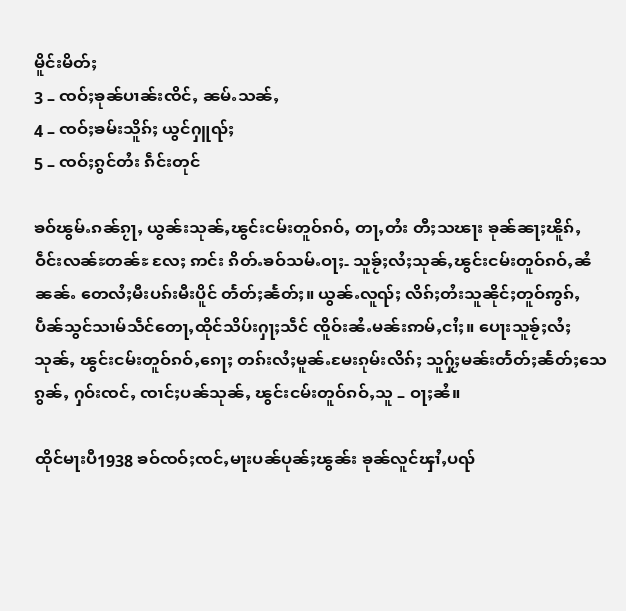မိူင်းမိတ်ႈ
3 – ၸဝ်ႈၶုၼ်ပၢၼ်းၸိင်ႇ ၼမ်ႉသၼ်ႇ
4 – ၸဝ်ႈၶမ်းသိူၵ်ႈ ယွင်ႁူၺ်ႈ
5 – ၸဝ်ႈၵွင်တႆး ၵဵင်းတုင်

ၶဝ်ၽွမ်ႉၵၼ်ၵႂႃႇ ယွၼ်းသုၼ်ႇၽွင်းငမ်းတူဝ်ၵဝ်ႇ တႃႇတႆး တီႈသၽႃး ၶုၼ်ၼႃႈၽိူၵ်ႇ ဝဵင်းလၼ်ႊတၼ်ႊ လႄႈ ဢင်း ၵိတ်ႉၶဝ်သမ်ႉဝႃႈ- သူၶႂ်ႈလႆႈသုၼ်ႇၽွင်းငမ်းတူဝ်ၵဝ်ႇၼႆၼၼ်ႉ တေလႆႈမီးပၵ်းမီးပိူင် တႅတ်ႈၼႅတ်ႈ။ ယွၼ်ႉလူၺ်ႈ လိၵ်ႈတႆးသူၼိုင်ႈတူဝ်ဢွၵ်ႇပဵၼ်သွင်သၢမ်သဵင်တေႃႇထိုင်သိပ်းႁႃႈသဵင် ၸိူဝ်းၼႆႉမၼ်းဢမ်ႇငၢႆႈ။ ပေႃးသူၶႂ်ႈလႆႈသုၼ်ႇ ၽွင်းငမ်းတူဝ်ၵဝ်ႇၵေႃႈ တၵ်းလႆႈမူၼ်ႉမႄးၵုမ်းလိၵ်ႈ သူႁႂ်ႈမၼ်းတႅတ်ႈၼႅတ်ႈသေၵွၼ်ႇ ႁဝ်းၸင်ႇ ၸၢင်ႈပၼ်သုၼ်ႇ ၽွင်းငမ်းတူဝ်ၵဝ်ႇသူ – ဝႃႈၼႆ။

ထိုင်မႃးပီ1938 ၶဝ်ၸဝ်ႈၸင်ႇမႃးပၼ်ပုၼ်ႈၽွၼ်း ၶုၼ်လူင်ၾၢႆႇပၺ်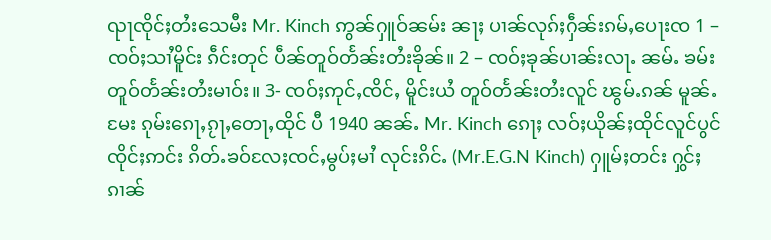ၺႃၸိုင်ႈတႆးသေမီး Mr. Kinch ဢွၼ်ႁူဝ်ၼမ်း ၼႃႈ ပၢၼ်လုၵ်ႈႁဵၼ်းၵမ်ႇပေႃးၸ 1 – ၸဝ်ႈသၢႆမိူင်း ၵဵင်းတုင် ပဵၼ်တူဝ်တႅၼ်းတႆးၶိုၼ်။ 2 – ၸဝ်ႈၶုၼ်ပၢၼ်းလႃႉ ၼမ်ႉ ၶမ်း တူဝ်တႅၼ်းတႆးမၢဝ်း။ 3- ၸဝ်ႈဢုင်ႇၸိင်ႇ မိူင်းယႆ တူဝ်တႅၼ်းတႆးလူင် ၽွမ်ႉၵၼ် မူၼ်ႉမႄး ၵုမ်းၵေႃႇၵႂႃႇတေႃႇထိုင် ပီ 1940 ၼၼ်ႉ Mr. Kinch ၵေႃႈ လဝ်ႈယိုၼ်ႈထိုင်လူင်ပွင်ၸိုင်ႈဢင်း ၵိတ်ႉၶဝ်လႄႈၸင်ႇမွပ်ႈမၢႆ လုင်းၵိင်ႉ (Mr.E.G.N Kinch) ႁူမ်ႈတင်း ႁွင်ႈၵၢၼ်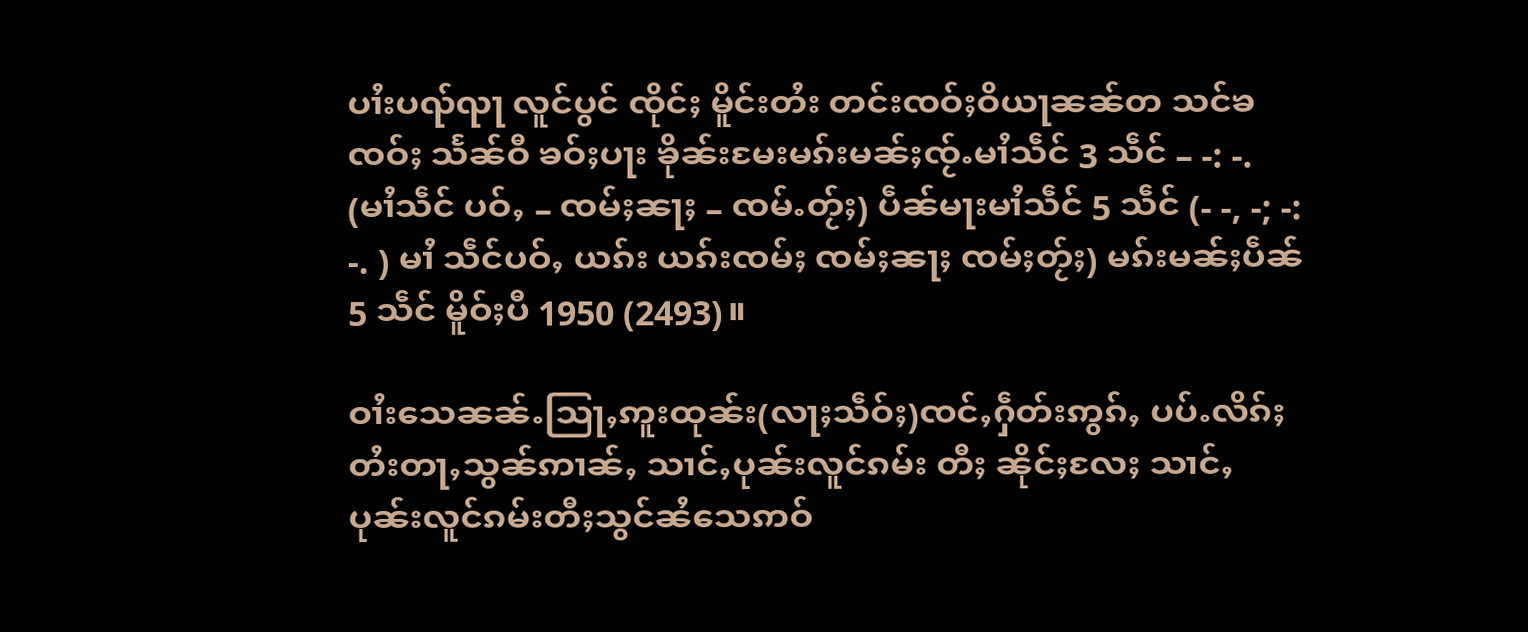ပၢႆးပၺ်ၺႃ လူင်ပွင် ၸိုင်ႈ မိူင်းတႆး တင်းၸဝ်ႈဝိယႃၼၼ်တ သင်ၶၸဝ်ႈ သႅၼ်ဝီ ၶဝ်ႈပႃး ၶိုၼ်းမႄးမၵ်းမၼ်ႈၸႂ်ႉမၢႆသဵင် 3 သဵင် – -: -. (မၢႆသဵင် ပဝ်ႇ – ၸမ်ႈၼႃႈ – ၸမ်ႉတႂ်ႈ) ပဵၼ်မႃးမၢႆသဵင် 5 သဵင် (- -, -; -: -. ) မၢႆ သဵင်ပဝ်ႇ ယၵ်း ယၵ်းၸမ်ႈ ၸမ်ႈၼႃႈ ၸမ်ႈတႂ်ႈ) မၵ်းမၼ်ႈပဵၼ် 5 သဵင် မိူဝ်ႈပီ 1950 (2493)။

ဝၢႆးသေၼၼ်ႉသြႃႇဢူးထုၼ်း(လႃႈသဵဝ်ႈ)ၸင်ႇႁဵတ်းဢွၵ်ႇ ပပ်ႉလိၵ်ႈတႆးတႃႇသွၼ်ဢၢၼ်ႇ သၢင်ႇပုၼ်းလူင်ၵမ်း တီႈ ၼိုင်ႈလႄႈ သၢင်ႇပုၼ်းလူင်ၵမ်းတီႈသွင်ၼႆသေဢဝ်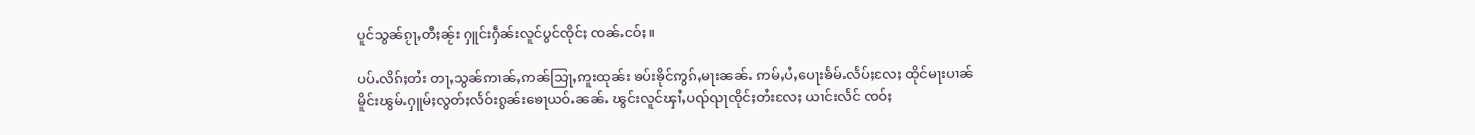ပူင်သွၼ်ၵႂႃႇတီႈၼႂ်း ႁူင်းႁဵၼ်းလူင်ပွင်ၸိုင်ႈ ၸၼ်ႉငဝ်ႈ။

ပပ်ႉလိၵ်ႈတႆး တႃႇသွၼ်ဢၢၼ်ႇဢၼ်သြႃႇဢူးထုၼ်း ၶပ်းၶိုင်ဢွၵ်ႇမႃးၼၼ်ႉ ဢမ်ႇပႆႇပေႃးၶႅမ်ႉလႅပ်ႈလႄႈ ထိုင်မႃးပၢၼ် မိူင်းၽွမ်ႉႁူမ်ႈလွတ်ႈလႅဝ်းၵွၼ်းၶေႃယဝ်ႉၼၼ်ႉ ၽွင်းလူင်ၾၢႆႇပၺ်ၺႃၸိုင်ႈတႆးလႄႈ ယၢင်းလႅင် ၸဝ်ႈ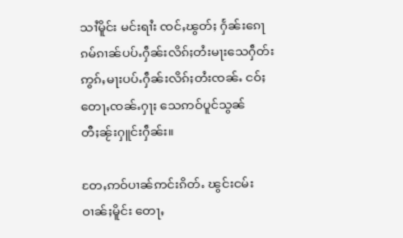သၢႆမိူင်း မင်းရၢႆး ၸင်ႇၽွတ်ႈ ႁႅၼ်းၵေႃၵမ်ၵၢၼ်ပပ်ႉႁဵၼ်းလိၵ်ႈတႆးမႃးသေႁဵတ်းဢွၵ်ႇမႃးပပ်ႉႁဵၼ်းလိၵ်ႈတႆးၸၼ်ႉ ငဝ်ႈတေႃႇၸၼ်ႉႁႃႈ သေဢဝ်ပူင်သွၼ်တီႈၼႂ်းႁူင်းႁဵၼ်း။

တႄႇဢဝ်ပၢၼ်ဢင်းၵိတ်ႉ ၽွင်းငမ်းဝၢၼ်ႈမိူင်း တေႃႇ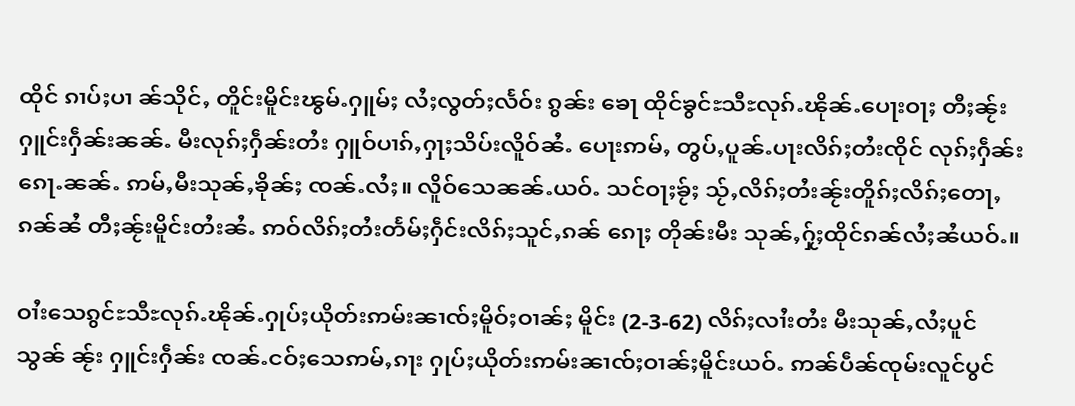ထိုင် ၵၢပ်ႈပၢ ၼ်သိုင်ႇ တိူင်းမိူင်းၽွမ်ႉႁူမ်ႈ လႆႈလွတ်ႈလႅဝ်း ၵွၼ်း ၶေႃ ထိုင်ၶွင်ႊသီႊလုၵ်ႉၽိုၼ်ႉပေႃးဝႃႈ တီႈၼႂ်းႁူင်းႁဵၼ်းၼၼ်ႉ မီးလုၵ်ႈႁဵၼ်းတႆး ႁူဝ်ပၢၵ်ႇႁႃႈသိပ်းလိူဝ်ၼႆႉ ပေႃးဢမ်ႇ တွပ်ႇပူၼ်ႉပႃးလိၵ်ႈတႆးၸိုင် လုၵ်ႈႁဵၼ်းၵေႃႉၼၼ်ႉ ဢမ်ႇမီးသုၼ်ႇၶိုၼ်ႈ ၸၼ်ႉလႆႈ။ လိူဝ်သေၼၼ်ႉယဝ်ႉ သင်ဝႃႈၶႂ်ႈ သႂ်ႇလိၵ်ႈတႆးၼႂ်းတိူၵ်ႈလိၵ်ႈတေႃႇ ၵၼ်ၼႆ တီႈၼႂ်းမိူင်းတႆးၼႆႉ ဢဝ်လိၵ်ႈတႆးတႅမ်ႈႁဵင်းလိၵ်ႈသူင်ႇၵၼ် ၵေႃႈ တိုၼ်းမီး သုၼ်ႇႁႂ်ႈထိုင်ၵၼ်လႆႈၼႆယဝ်ႉ။

ဝၢႆးသေၵွင်ႊသီႊလုၵ်ႉၽိုၼ်ႉႁုပ်ႈယိုတ်းဢမ်းၼၢၸ်ႈမိူဝ်ႈဝၢၼ်ႈ မိူင်း (2-3-62) လိၵ်ႈလၢႆးတႆး မီးသုၼ်ႇလႆႈပူင်သွၼ် ၼႂ်း ႁူင်းႁဵၼ်း ၸၼ်ႉငဝ်ႈသေဢမ်ႇၵႃး ႁုပ်ႈယိုတ်းဢမ်းၼၢၸ်ႈဝၢၼ်ႈမိူင်းယဝ်ႉ ဢၼ်ပဵၼ်ၸုမ်းလူင်ပွင်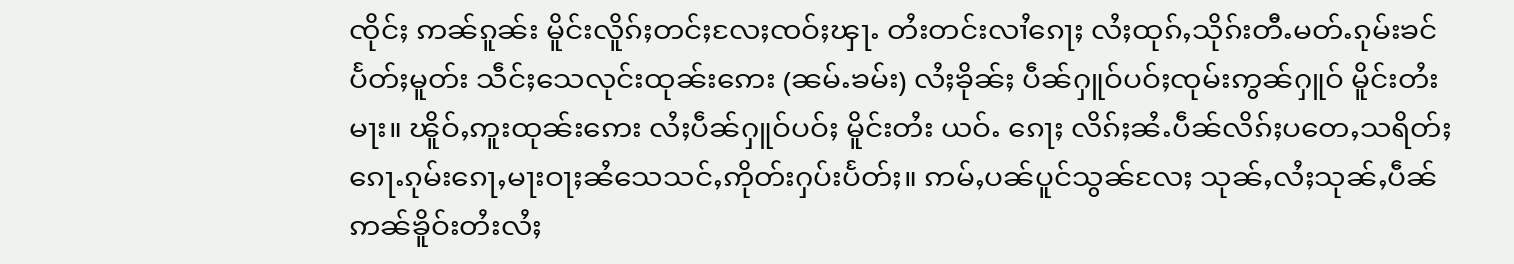ၸိုင်ႈ ဢၼ်ၵူၼ်း မိူင်းလိူၵ်ႈတင်ႈလႄႈၸဝ်ႈၾႃႉ တႆးတင်းလၢႆၵေႃႈ လႆႈထုၵ်ႇသိုၵ်းတီႉမတ်ႉၵုမ်းၶင်ပႅတ်ႈမူတ်း သဵင်ႈသေလုင်းထုၼ်းဢေး (ၼမ်ႉၶမ်း) လႆႈၶိုၼ်ႈ ပဵၼ်ႁူဝ်ပဝ်ႈၸုမ်းဢွၼ်ႁူဝ် မိူင်းတႆးမႃး။ ၽိူဝ်ႇဢူးထုၼ်းဢေး လႆႈပဵၼ်ႁူဝ်ပဝ်ႈ မိူင်းတႆး ယဝ်ႉ ၵေႃႈ လိၵ်ႈၼႆႉပဵၼ်လိၵ်ႈပတေႇသရိတ်ႈ ၵေႃႉၵုမ်းၵေႃႇမႃးဝႃႈၼႆသေသင်ႇဢိုတ်းႁပ်းပႅတ်ႈ။ ဢမ်ႇပၼ်ပူင်သွၼ်လႄႈ သုၼ်ႇလႆႈသုၼ်ႇပဵၼ် ဢၼ်ၶိူဝ်းတႆးလႆႈ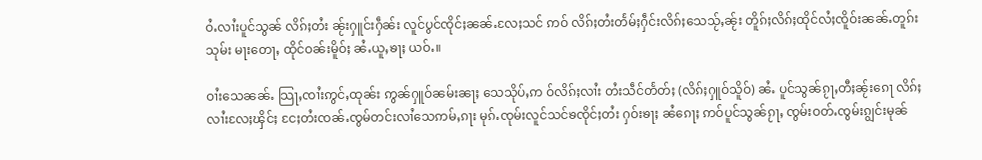ဝႆႉလၢႆးပူင်သွၼ် လိၵ်ႈတႆး ၼႂ်းႁူင်းႁဵၼ်း လူင်ပွင်ၸိုင်ႈၼၼ်ႉလႄႈသင် ဢဝ် လိၵ်ႈတႆးတႅမ်ႈႁဵင်းလိၵ်ႈသေသႂ်ႇၼႂ်း တိူၵ်ႈလိၵ်ႈထိုင်လႆႈၸိူဝ်းၼၼ်ႉတူၵ်းသုမ်း မႃးတေႃႇ ထိုင်ဝၼ်းမိူဝ်ႈ ၼႆႉယူႇၶႃႈ ယဝ်ႉ။

ဝၢႆးသေၼၼ်ႉ သြႃႇၸၢႆးဢွင်ႇထုၼ်း ဢွၼ်ႁူဝ်ၼမ်းၼႃႈ သေသိုပ်ႇဢ ဝ်လိၵ်ႈလၢႆး တႆးသဵင်တႅတ်ႈ (လိၵ်ႈႁူဝ်သိူဝ်) ၼႆႉ ပူင်သွၼ်ၵႂႃႇတီႈၼႂ်းၵေႃ လိၵ်ႈလၢႆးလႄႈၾိင်ႈ ငႄႈတႆးၸၼ်ႉၸွမ်တင်းလၢႆသေဢမ်ႇၵႃး မုၵ်ႉၸုမ်းလူင်သင်ၶၸိုင်ႈတႆး ႁဝ်းၶႃႈ ၼႆၵေႃႈ ဢဝ်ပူင်သွၼ်ၵႂႃႇ ၸွမ်းဝတ်ႉၸွမ်းၵျွင်းမုၼ်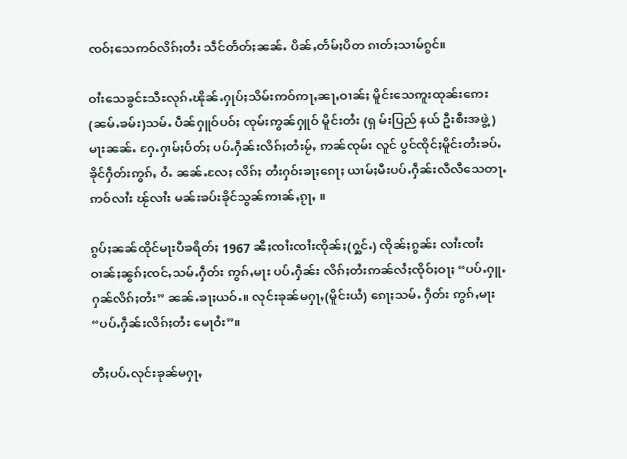ၸဝ်ႈသေဢဝ်လိၵ်ႈတႆး သဵင်တႅတ်ႈၼၼ်ႉ ပိၼ်ႇတႅမ်ႈပိတ ၵၢတ်ႈသၢမ်ၵွင်။

ဝၢႆးသေၶွင်ႊသီႊလုၵ်ႉၽိုၼ်ႉႁုပ်ႈသိမ်းဢဝ်ဢႃႇၼႃႇဝၢၼ်ႈ မိူင်းသေဢူးထုၼ်းဢေး (ၼမ်ႉၶမ်း)သမ်ႉ ပဵၼ်ႁူဝ်ပဝ်ႈ ၸုမ်းဢွၼ်ႁူဝ် မိူင်းတႆး (ရှ မ်းပြည် နယ် ဦးစီးအဖွဲ့ )မႃးၼၼ်ႉ ႁႄႉႁၢမ်ႈပႅတ်ႈ ပပ်ႉႁဵၼ်းလိၵ်ႈတႆးမႂ်ႇ ဢၼ်ၸုမ်း လူင် ပွင်ၸိုင်ႈမိူင်းတႆးၶပ်ႉၶိုင်ႁဵတ်းဢွၵ်ႇ ဝႆႉ ၼၼ်ႉလႄႈ လိၵ်ႈ တႆးႁဝ်းၶႃႈၵေႃႈ ယၢမ်ႈမီးပပ်ႉႁဵၼ်းလီလီသေတႃႉ ဢဝ်လၢႆး ၽႂ်လၢႆး မၼ်းၶပ်းၶိုင်သွၼ်ဢၢၼ်ႇၵႂႃႇ ။

ၵွပ်ႈၼၼ်ထိုင်မႃးပီၶရိတ်ႈ 1967 ၼီႈၸၢႆးၸၢႆးၸိုၼ်ႈ(ႁွင်ႉ) ၸိုၼ်ႈၵွၼ်း လၢႆးၸၢႆးဝၢၼ်ႈၼွၵ်ႈၸင်ႇသမ်ႉႁဵတ်း ဢွၵ်ႇမႃး ပပ်ႉႁဵၼ်း လိၵ်ႈတႆးဢၼ်လႆႈၸိုဝ်ႈဝႃႈ “ပပ်ႉႁူႉႁၼ်လိၵ်ႈတႆး” ၼၼ်ႉၶႃႈယဝ်ႉ။ လုင်းၶုၼ်မႁႃႇ(မိူင်းယႆ) ၵေႃႈသမ်ႉ ႁဵတ်း ဢွၵ်ႇမႃး “ပပ်ႉႁဵၼ်းလိၵ်ႈတႆး မေႃဝႆး”။

တီႈပပ်ႉလုင်းၶုၼ်မႁႃႇ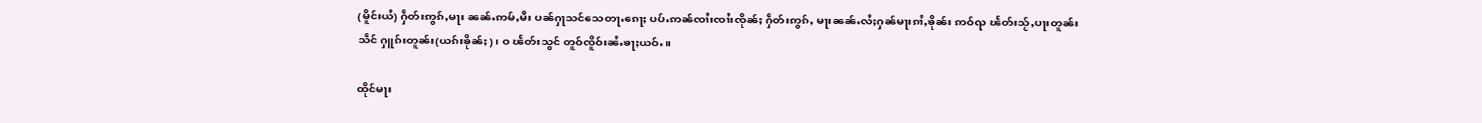(မိူင်းယႆ) ႁဵတ်းဢွၵ်ႇမႃး ၼၼ်ႉဢမ်ႇမီး ပၼ်ႁႃသင်သေတႃႉၵေႃႈ ပပ်ႉဢၼ်ၸၢႆးၸၢႆးၸိုၼ်ႈ ႁဵတ်းဢွၵ်ႇ မႃးၼၼ်ႉလႆႈႁၼ်မႃးၵၢႆႇၶိုၼ်း ဢဝ်ၺ ၽႅတ်းသႂ်ႇပႃးတူၼ်းသဵင် ႁူၵ်းတူၼ်း(ယၵ်းၶိုၼ်ႈ)၊ ဝ ၽႅတ်းသွင် တူဝ်ၸိူဝ်းၼႆႉၶႃႈယဝ်ႉ။

ထိုင်မႃး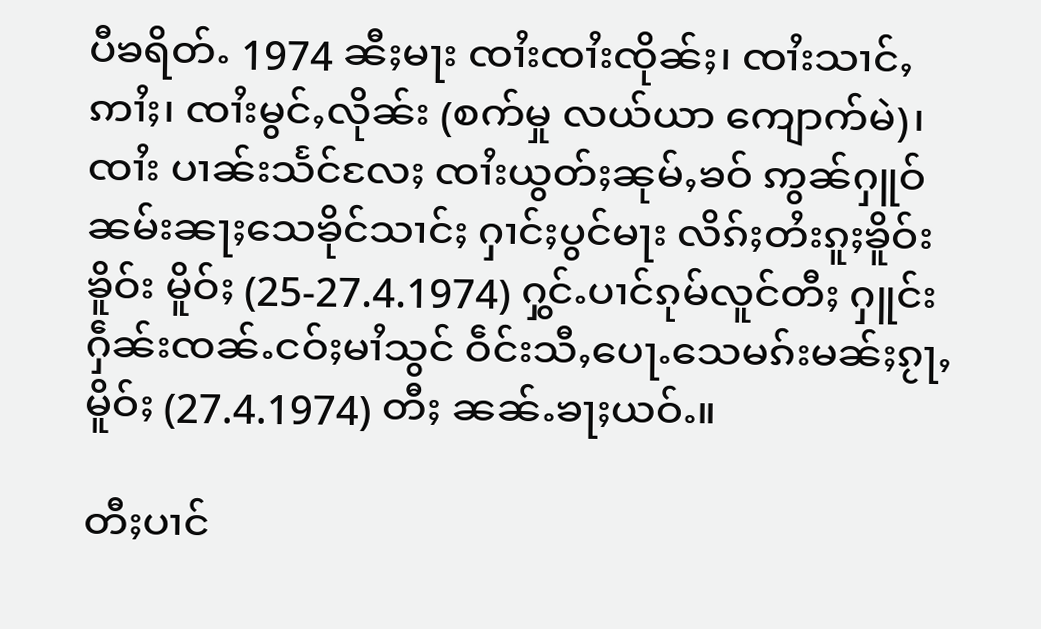ပီၶရိတ်ႉ 1974 ၼီႈမႃး ၸၢႆးၸၢႆးၸိုၼ်ႈ၊ ၸၢႆးသၢင်ႇဢၢႆႈ၊ ၸၢႆးမွင်ႇလိုၼ်း (စက်မှု လယ်ယာ ကျောက်မဲ)၊ ၸၢႆး ပၢၼ်းသႅင်လႄႈ ၸၢႆးယွတ်ႈၼုမ်ႇၶဝ် ဢွၼ်ႁူဝ်ၼမ်းၼႃႈသေၶိုင်သၢင်ႈ ႁၢင်ႈပွင်မႃး လိၵ်ႈတႆးၵူႈၶိူဝ်းၶိူဝ်း မိူဝ်ႈ (25-27.4.1974) ႁွင်ႉပၢင်ၵုမ်လူင်တီႈ ႁူင်းႁဵၼ်းၸၼ်ႉငဝ်ႈမၢႆသွင် ဝဵင်းသီႇပေႃႉသေမၵ်းမၼ်ႈၵႂႃႇမိူဝ်ႈ (27.4.1974) တီႈ ၼၼ်ႉၶႃႈယဝ်ႉ။

တီႈပၢင်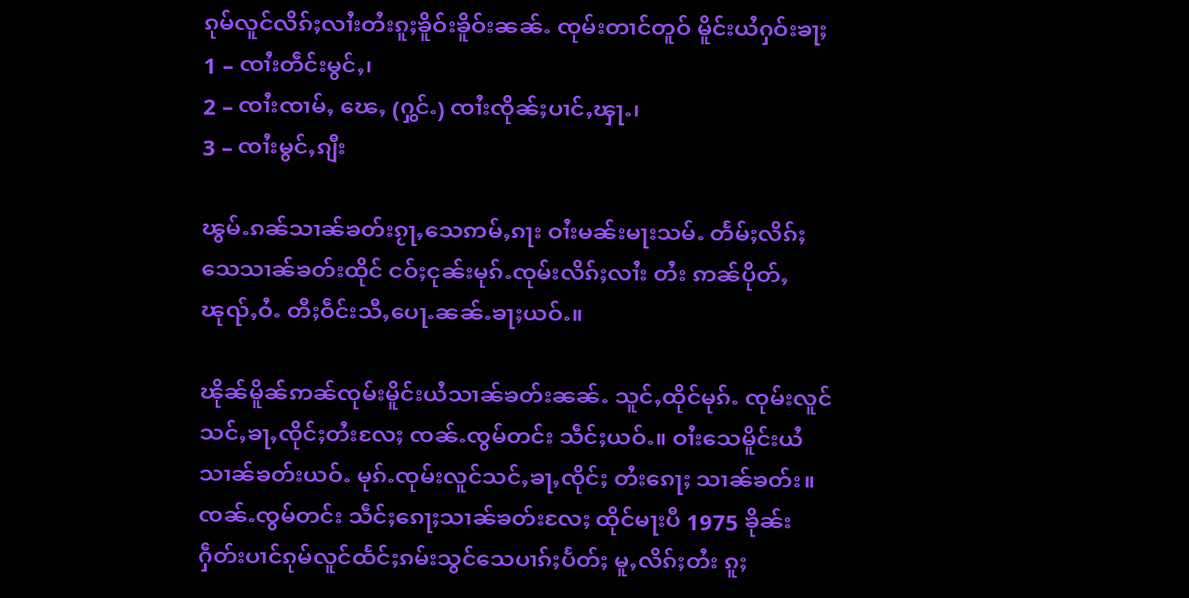ၵုမ်လူင်လိၵ်ႈလၢႆးတႆးၵူႈၶိူဝ်းၶိူဝ်းၼၼ်ႉ ၸုမ်းတၢင်တူဝ် မိူင်းယႆႁဝ်းၶႃႈ
1 – ၸၢႆးတဵင်းမွင်ႇ၊
2 – ၸၢႆးၸၢမ်ႇ ၽေႇ (ႁွင်ႉ) ၸၢႆးၸိုၼ်ႈပၢင်ႇၾႃႉ၊
3 – ၸၢႆးမွင်ႇၵျီး

ၽွမ်ႉၵၼ်သၢၼ်ၶတ်းၵႂႃႇသေဢမ်ႇၵႃး ဝၢႆးမၼ်းမႃးသမ်ႉ တႅမ်ႈလိၵ်ႈသေသၢၼ်ၶတ်းထိုင် ငဝ်ႈငုၼ်းမုၵ်ႉၸုမ်းလိၵ်ႈလၢႆး တႆး ဢၼ်ပိုတ်ႇၽုၺ်ႇဝႆႉ တီႈဝဵင်းသီႇပေႃႉၼၼ်ႉၶႃႈယဝ်ႉ။

ၽိုၼ်မိူၼ်ဢၼ်ၸုမ်းမိူင်းယႆသၢၼ်ၶတ်းၼၼ်ႉ သူင်ႇထိုင်မုၵ်ႉ ၸုမ်းလူင်သင်ႇၶႃႇၸိုင်ႈတႆးလႄႈ ၸၼ်ႉၸွမ်တင်း သဵင်ႈယဝ်ႉ။ ဝၢႆးသေမိူင်းယႆသၢၼ်ၶတ်းယဝ်ႉ မုၵ်ႉၸုမ်းလူင်သင်ႇၶႃႇၸိုင်ႈ တႆးၵေႃႈ သၢၼ်ၶတ်း။ ၸၼ်ႉၸွမ်တင်း သဵင်ႈၵေႃႈသၢၼ်ၶတ်းလႄႈ ထိုင်မႃးပီ 1975 ၶိုၼ်းႁဵတ်းပၢင်ၵုမ်လူင်ထႅင်ႈၵမ်းသွင်သေပၢၵ်ႈပႅတ်ႈ မူႇလိၵ်ႈတႆး ၵူႈ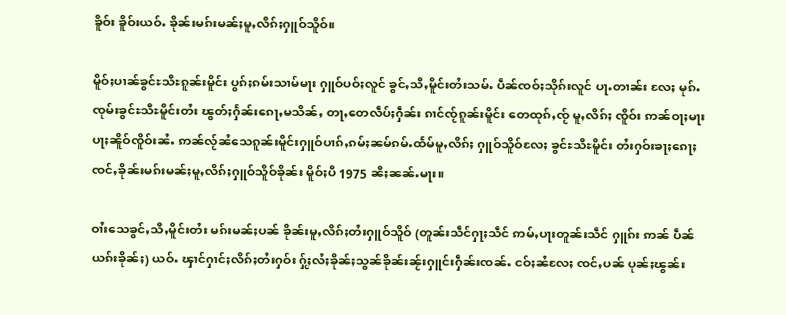ၶိူဝ်း ၶိူဝ်းယဝ်ႉ ၶိုၼ်းမၵ်းမၼ်ႈမူႇလိၵ်ႈႁူဝ်သိူဝ်။

မိူဝ်ႈပၢၼ်ၶွင်ႊသီႊၵူၼ်းမိူင်း ပွၵ်ႈၵမ်းသၢမ်မႃး ႁူဝ်ပဝ်ႈလူင် ၶွင်ႇသီႇမိူင်းတႆးသမ်ႉ ပဵၼ်ၸဝ်ႈသိုၵ်းလူင် ပႃႉတၢၼ်း လႄႈ မုၵ်ႉၸုမ်းၶွင်ႊသီႊမိူင်းတႆး ၽွတ်ႈႁႅၼ်းၵေႃႇမသိၼ်ႇ တႃႇတေလဵပ်ႈႁဵၼ်း ၵၢင်ၸႂ်ၵူၼ်းမိူင်း တေထုၵ်ႇၸႂ် မူႇလိၵ်ႈ ၸိူဝ်း ဢၼ်ဝႃႈမႃးပႃႈၼိူဝ်ၸိူဝ်းၼႆႉ ဢၼ်လႂ်ၼႆသေၵူၼ်းမိူင်းႁူဝ်ပၢၵ်ႇၵမ်ႈၼမ်ၵမ်ႉထႅမ်မူႇလိၵ်ႈ ႁူဝ်သိူဝ်လႄႈ ၶွင်ႊသီႊမိူင်း တႆးႁဝ်းၶႃႈၵေႃႈ ၸင်ႇၶိုၼ်းမၵ်းမၼ်ႈမူႇလိၵ်ႈႁူဝ်သိူဝ်ၶိုၼ်း မိူဝ်ႈပီ 1975 ၼီႈၼၼ်ႉမႃး။

ဝၢႆးသေၶွင်ႇသီႇမိူင်းတႆး မၵ်းမၼ်ႈပၼ် ၶိုၼ်းမူႇလိၵ်ႈတႆးႁူဝ်သိူဝ် (တူၼ်းသဵင်ႁႃႈသဵင် ဢမ်ႇပႃးတူၼ်းသဵင် ႁူၵ်း ဢၼ် ပဵၼ်ယၵ်းၶိုၼ်ႈ) ယဝ်ႉ ၾၢင်ႁၢင်ႈလိၵ်ႈတႆးႁဝ်း ႁႂ်ႈလႆႈၶိုၼ်ႈသွၼ်ၶိုၼ်းၼႂ်းႁူင်းႁဵၼ်းၸၼ်ႉ ငဝ်ႈၼႆလႄႈ ၸင်ႇပၼ် ပုၼ်ႈၽွၼ်း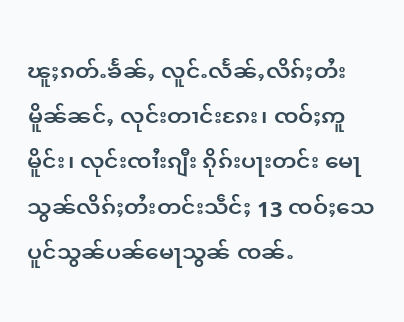ၽူႈၵတ်ႉၶႅၼ်ႇ လူင်ႉလႅၼ်ႇလိၵ်ႈတႆး မိူၼ်ၼင်ႇ လုင်းတၢင်းၵႄး၊ ၸဝ်ႈဢူမိူင်း၊ လုင်းၸၢႆးၵျီး ၵိုၵ်းပႃးတင်း မေႃသွၼ်လိၵ်ႈတႆးတင်းသဵင်ႈ 13 ၸဝ်ႈသေပူင်သွၼ်ပၼ်မေႃသွၼ် ၸၼ်ႉ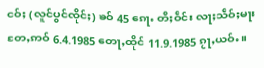ငဝ်ႈ (လူင်ပွင်ၸိုင်ႈ) ၶဝ် 45 ၵေႃႉ တီႈဝဵင်း လႃႈသဵဝ်ႈမႃးတႄႇဢဝ် 6.4.1985 တေႃႇထိုင် 11.9.1985 ၵႂႃႇယဝ်ႉ။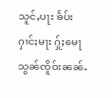သူင်ႇပႃး ၶႅပ်းႁၢင်ႈမႃး ႁႂ်ႈမေႃသွၼ်ၸိူဝ်းၼၼ်ႉ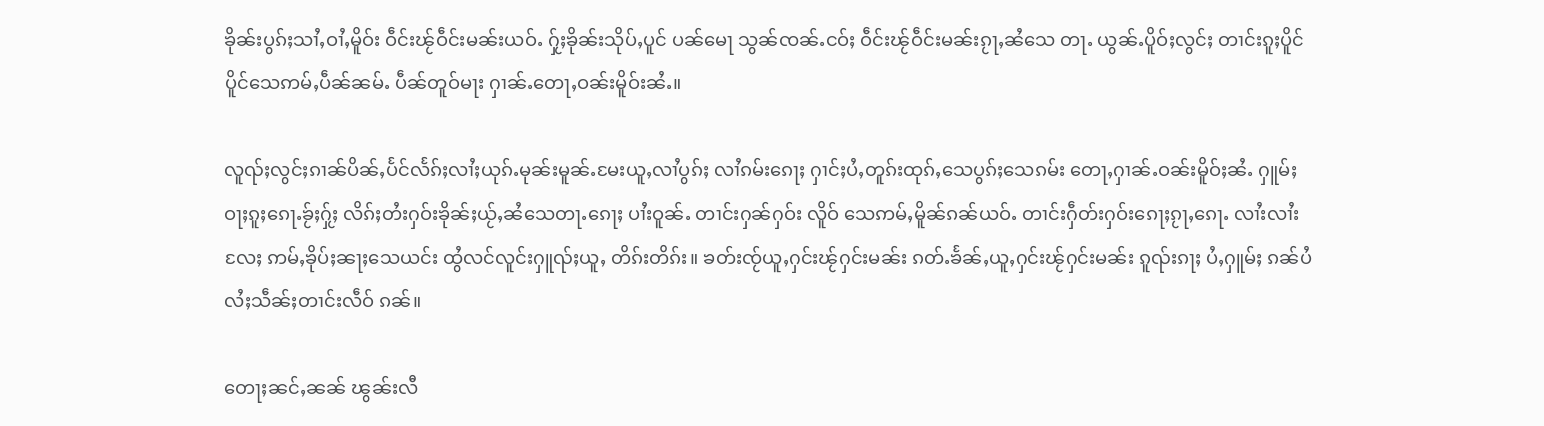ၶိုၼ်းပွၵ်ႈသၢႆႇဝၢႆႇမိူဝ်း ဝဵင်းၽႂ်ဝဵင်းမၼ်းယဝ်ႉ ႁႂ်ႈၶိုၼ်းသိုပ်ႇပူင် ပၼ်မေႃ သွၼ်ၸၼ်ႉငဝ်ႈ ဝဵင်းၽႂ်ဝဵင်းမၼ်းၵႂႃႇၼႆသေ တႃႉ ယွၼ်ႉပိူဝ်ႈလွင်ႈ တၢင်းၵူႈပိူင်ပိူင်သေဢမ်ႇပဵၼ်ၼမ်ႉ ပဵၼ်တူဝ်မႃး ႁၢၼ်ႉတေႃႇဝၼ်းမိူဝ်းၼႆႉ။

လူၺ်ႈလွင်ႈၵၢၼ်ပိၼ်ႇပႅင်လႅၵ်ႈလၢႆႈယုၵ်ႉမုၼ်းမူၼ်ႉမႄးယူႇလၢႆပွၵ်ႈ လၢႆၵမ်းၵေႃႈ ႁၢင်ႈပႆႇတူၵ်းထုၵ်ႇသေပွၵ်ႈသေၵမ်း တေႃႇႁၢၼ်ႉဝၼ်းမိူဝ်ႈၼႆႉ ႁူမ်ႈဝႃႈၵူႈၵေႃႉၶႂ်ႈႁႂ်ႈ လိၵ်ႈတႆးႁဝ်းၶိုၼ်ႈယႂ်ႇၼႆသေတႃႉၵေႃႈ ပၢႆးဝူၼ်ႉ တၢင်းႁၼ်ႁဝ်း လိူဝ် သေဢမ်ႇမိူၼ်ၵၼ်ယဝ်ႉ တၢင်းႁဵတ်းႁဝ်းၵေႃႈၵႂႃႇၵေႃႉ လၢႆးလၢႆးလႄႈ ဢမ်ႇၶိုပ်ႈၼႃႈသေယင်း ထွႆလင်လူင်းႁူၺ်ႈယူႇ တိၵ်းတိၵ်း။ ၶတ်းၸႂ်ယူႇႁင်းၽႂ်ႁင်းမၼ်း ၵတ်ႉၶႅၼ်ႇယူႇႁင်းၽႂ်ႁင်းမၼ်း ၵူၺ်းၵႃႈ ပႆႇႁူမ်ႈ ၵၼ်ပႆလႆႈသဵၼ်ႈတၢင်းလဵဝ် ၵၼ်။

တေႃႈၼင်ႇၼၼ် ၽွၼ်းလီ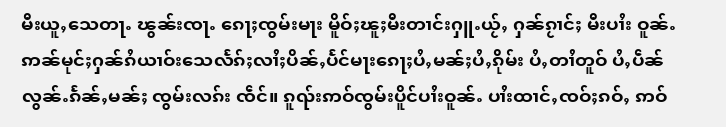မီးယူႇသေတႃႉ ၽွၼ်းၸႃႉ ၵေႃႈၸွမ်းမႃး မိူဝ်ႈၽူႈမီးတၢင်းႁူႉယႂ်ႇ ႁၼ်ၵႂၢင်ႈ မီးပၢႆး ဝူၼ်ႉ ဢၼ်မုင်ႈႁၼ်ၵႆယၢဝ်းသေလႅၵ်ႈလၢႆႈပိၼ်ႇပႅင်မႃးၵေႃႈပႆႇမၼ်ႈပႆႇၵိုမ်း ပႆႇတၢႆတူဝ် ပႆႇပဵၼ်လွၼ်ႉၵႅၼ်ႇမၼ်ႈ ၸွမ်းလၵ်း ၸဵင်။ ၵူၺ်းဢဝ်ၸွမ်းပိူင်ပၢႆးဝူၼ်ႉ ပၢႆးထၢင်ႇၸဝ်ႈၵဝ်ႇ ဢဝ်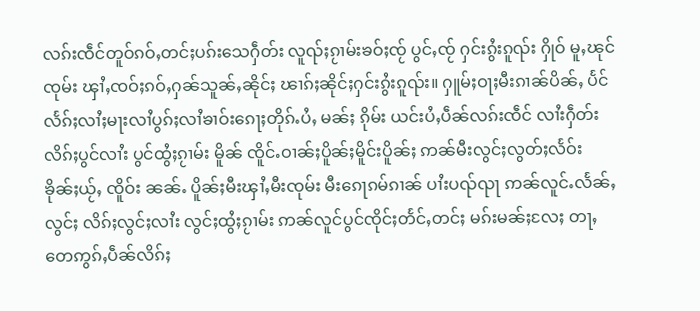လၵ်းၸဵင်တူဝ်ၵဝ်ႇတင်ႈပၵ်းသေႁဵတ်း လူၺ်ႈၵႂၢမ်းၶဝ်ႈၸႂ် ပွင်ႇၸႂ် ႁင်းၵွႆးၵူၺ်း ႁိုဝ် မူႇၽုင်ၸုမ်း ၾၢႆႇၸဝ်ႈၵဝ်ႇႁၼ်သူၼ်ႇၼိုင်ႈ ၽၢၵ်ႈၼိုင်ႈႁင်းၵွႆးၵူၺ်း။ ႁူမ်ႈဝႃႈမီးၵၢၼ်ပိၼ်ႇ ပႅင်လႅၵ်ႈလၢႆႈမႃးလၢႆပွၵ်ႈလၢႆၶၢဝ်းၵေႃႈတိုၵ်ႉပႆႇ မၼ်ႈ ၵိုမ်း ယင်းပႆႇပဵၼ်လၵ်းၸဵင် လၢႆးႁဵတ်းလိၵ်ႈပွင်လၢႆး ပွင်ထွႆႈၵႂၢမ်း မိူၼ် ၸိူင်ႉဝၢၼ်ႈပိူၼ်ႈမိူင်းပိူၼ်ႈ ဢၼ်မီးလွင်ႈလွတ်ႈလႅဝ်းၶိုၼ်ႈယႂ်ႇ ၸိူဝ်း ၼၼ်ႉ ပိူၼ်ႈမီးၾၢႆႇမီးၸုမ်း မီးၵေႃၵမ်ၵၢၼ် ပၢႆးပၺ်ၺႃ ဢၼ်လူင်ႉလႅၼ်ႇလွင်ႈ လိၵ်ႈလွင်ႈလၢႆး လွင်ႈထွႆႈၵႂၢမ်း ဢၼ်လူင်ပွင်ၸိုင်ႈတႅင်ႇတင်ႈ မၵ်းမၼ်ႈလႄႈ တႃႇ တေဢွၵ်ႇပဵၼ်လိၵ်ႈ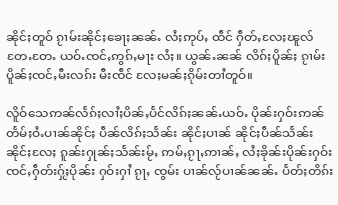ၼိုင်ႈတူဝ် ၵႂၢမ်းၼိုင်ႈၶေႃႈၼၼ်ႉ လႆႈဢုပ်ႇ ထဵင် ႁဵတ်ႇလႄႈၽူလ်တႄႉတႄႉ ယဝ်ႉၸင်ႇဢွၵ်ႇမႃး လႆႈ။ ယွၼ်ႉၼၼ် လိၵ်ႈပိူၼ်ႈ ၵႂၢမ်းပိူၼ်ႈၸင်ႇမီးလၵ်း မီးၸဵင် လႄႈမၼ်ႈၵိုမ်းတၢႆတူဝ်။

လိူဝ်သေဢၼ်လႅၵ်ႈလၢႆႈပိၼ်ႇပႅင်လိၵ်ႈၼၼ်ႉယဝ်ႉ ပိုၼ်းႁဝ်းဢၼ်တႅမ်ႈဝႆႉပၢၼ်ၼိုင်ႈ ပဵၼ်လိၵ်ႈသႅၼ်း ၼိုင်ႈပၢၼ် ၼိုင်ႈပဵၼ်သႅၼ်းၼိုင်ႈလႄႈ ၵူၼ်းႁုၼ်ႈသႅၼ်းမႂ်ႇ ဢမ်ႇၵႂႃႇဢၢၼ်ႇ လႆႈၶိုၼ်းပိုၼ်းႁဝ်း ၸင်ႇႁဵတ်းႁႂ်ႈပိုၼ်း ႁဝ်းႁၢႆ ၵႂႃႇ ၸွမ်း ပၢၼ်လႂ်ပၢၼ်ၼၼ်ႉ ပႅတ်ႈတိၵ်း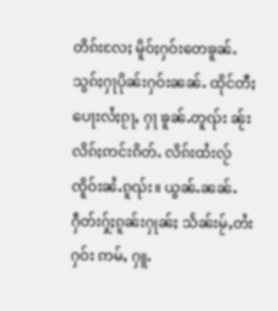တိၵ်းလႄႈ မိူဝ်ႈႁဝ်းတေၶူၼ်ႉသွၵ်ႈႁႃပိုၼ်းႁဝ်းၼၼ်ႉ ထိုင်တီႈ ပေႃးလႆႈၵႂႃႇ ႁႃ ၶူၼ်ႉတူၺ်း ၼႂ်းလိၵ်ႈဢင်းၵိတ်ႉ လိၵ်းထႆးလႂ်ၸိူဝ်းၼႆႉၵူၺ်း။ ယွၼ်ႉၼၼ်ႉ ႁဵတ်းႁႂ်ႈၵူၼ်းႁုၼ်ႈ သႅၼ်းမႂ်ႇတႆးႁဝ်း ဢမ်ႇ ႁူႉ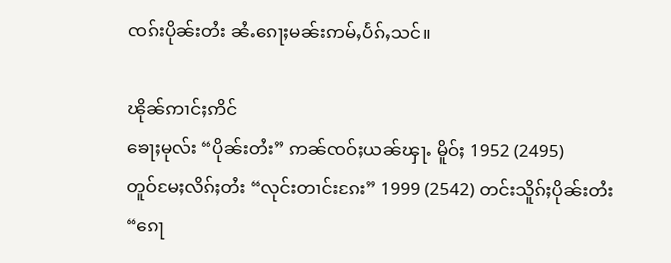ၸၵ်းပိုၼ်းတႆး ၼႆႉၵေႃႈမၼ်းဢမ်ႇပႅၵ်ႇသင်။

ၽိုၼ်ဢၢင်ႈဢိင်
ၶေႃႈမုလ်း “ပိုၼ်းတႆး” ဢၼ်ၸဝ်ႈယၼ်ၾႃႉ မိူဝ်ႈ 1952 (2495)
တူဝ်မႄႈလိၵ်ႈတႆး “လုင်းတၢင်းၵႄး” 1999 (2542) တင်းသိူၵ်ႈပိုၼ်းတႆး
“ၵေႃ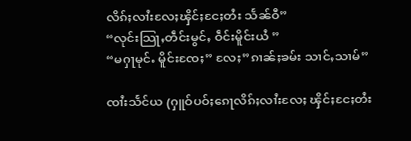လိၵ်ႈလၢႆးလႄႈၾိင်ႈငႄႈတႆး သႅၼ်ဝီ”
“လုင်းသြႃႇတဵင်းမွင်ႇ ဝဵင်းမိူင်းယႆ ”
“မႁႃမုင်ႉ မိူင်းၸႄႈ” လႄႈ”ၵၢၼ်ႈၶမ်း သၢင်ႇသၢမ်”

ၸၢႆးသႅင်ယ (ႁူဝ်ပဝ်ႈၵေႃလိၵ်ႈလၢႆးလႄႈ ၾိင်ႈငႄႈတႆး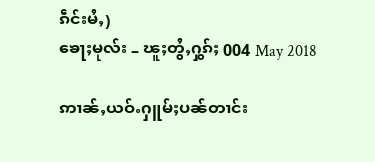ၵဵင်းမႆႇ)
ၶေႃႈမုလ်း – ၽူႈတွႆႇႁွၵ်ႈ 004 May 2018

ဢၢၼ်ႇယဝ်ႉႁူမ်ႈပၼ်တၢင်း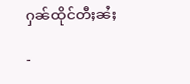ႁၼ်ထိုင်တီႈၼႆႈ

-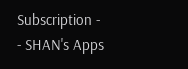Subscription -
- SHAN's Apps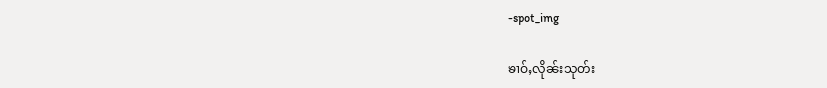-spot_img

ၶၢဝ်ႇလိုၼ်းသုတ်း